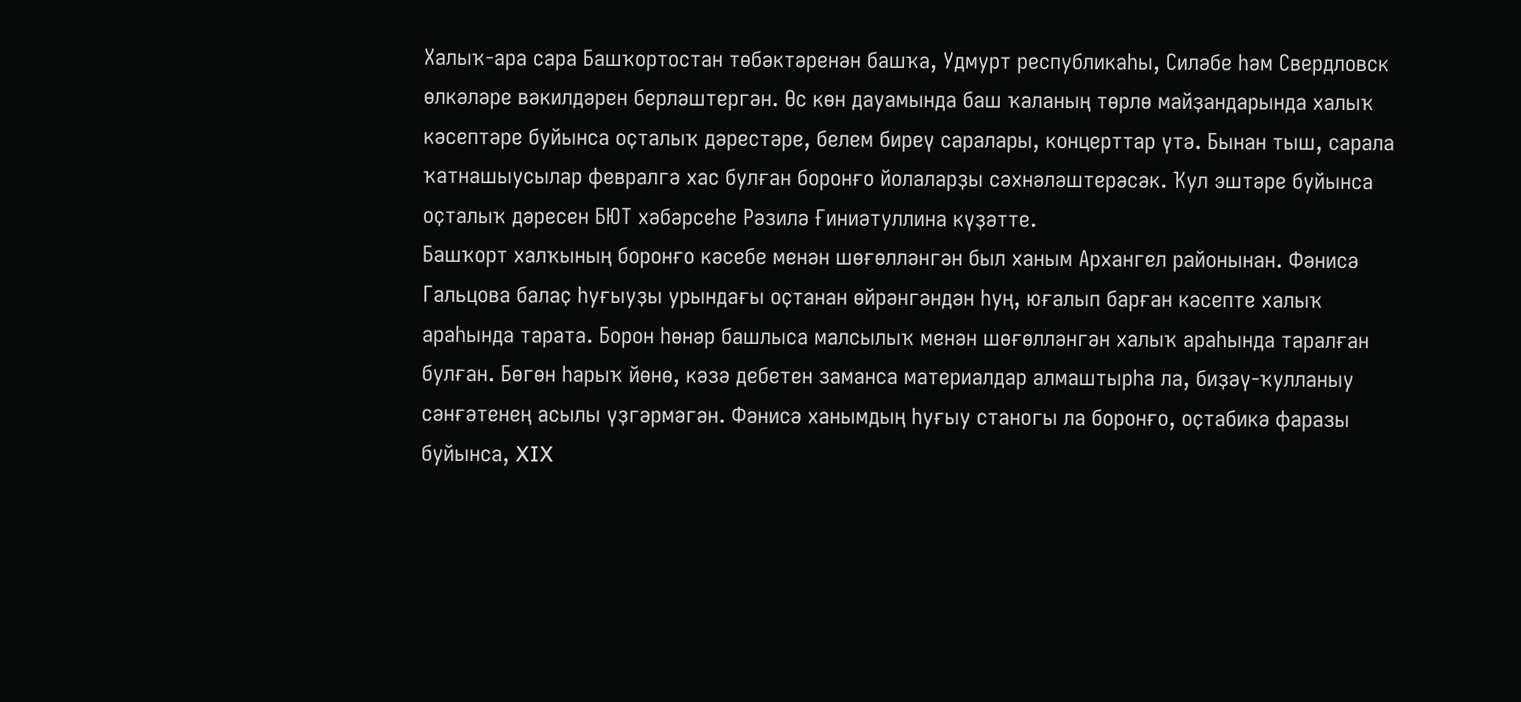Халыҡ-ара сара Башҡортостан төбәктәренән башҡа, Удмурт республикаһы, Силәбе һәм Свердловск өлкәләре вәкилдәрен берләштергән. Өс көн дауамында баш ҡаланың төрлө майҙандарында халыҡ кәсептәре буйынса оҫталыҡ дәрестәре, белем биреү саралары, концерттар үтә. Бынан тыш, сарала ҡатнашыусылар февралгә хас булған боронғо йолаларҙы сәхнәләштерәсәк. Ҡул эштәре буйынса оҫталыҡ дәресен БЮТ хәбәрсеһе Рәзилә Ғиниәтуллина күҙәтте.
Башҡорт халҡының боронғо кәсебе менән шөғөлләнгән был ханым Архангел районынан. Фәнисә Гальцова балаҫ һуғыуҙы урындағы оҫтанан өйрәнгәндән һуң, юғалып барған кәсепте халыҡ араһында тарата. Борон һөнәр башлыса малсылыҡ менән шөғөлләнгән халыҡ араһында таралған булған. Бөгөн һарыҡ йөнө, кәзә дебетен заманса материалдар алмаштырһа ла, биҙәү-ҡулланыу сәнғәтенең асылы үҙгәрмәгән. Фәнисә ханымдың һуғыу станогы ла боронғо, оҫтабикә фаразы буйынса, XIX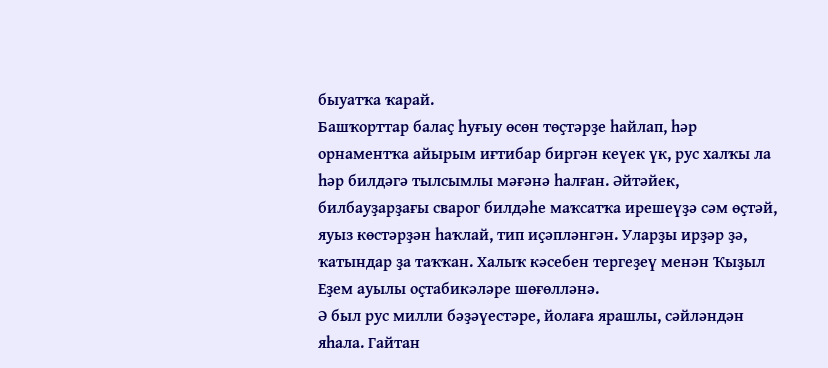быуатҡа ҡарай.
Башҡорттар балаҫ һуғыу өсөн төҫтәрҙе һайлап, һәр орнаментҡа айырым иғтибар биргән кеүек үк, рус халҡы ла һәр билдәгә тылсымлы мәғәнә һалған. Әйтәйек, билбауҙарҙағы сварог билдәһе маҡсатҡа ирешеүҙә сәм өҫтәй, яуыз көстәрҙән һаҡлай, тип иҫәпләнгән. Уларҙы ирҙәр ҙә, ҡатындар ҙа таҡҡан. Халыҡ кәсебен тергеҙеү менән Ҡыҙыл Еҙем ауылы оҫтабикәләре шөғөлләнә.
Ә был рус милли бәҙәүестәре, йолаға ярашлы, сәйләндән яһала. Гайтан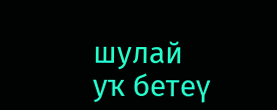шулай уҡ бетеү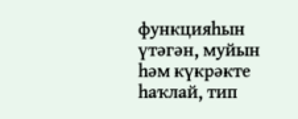функцияһын үтәгән, муйын һәм күкрәкте һаҡлай, тип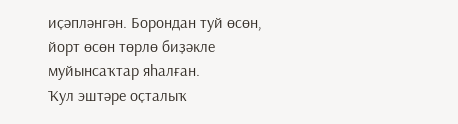иҫәпләнгән. Борондан туй өсөн, йорт өсөн төрлө биҙәкле муйынсаҡтар яһалған.
Ҡул эштәре оҫталыҡ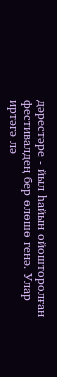дәрестәре - йыл һайын ойошторолған фестивалдең бер өлөшө генә. Улар иртәгә лә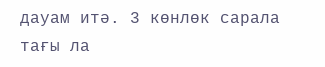дауам итә. 3 көнлөк сарала тағы ла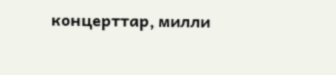концерттар, милли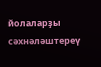йолаларҙы сәхнәләштереү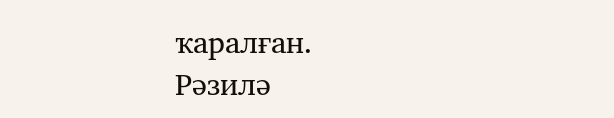ҡаралған.
Рәзилә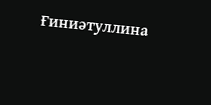Ғиниәтуллина